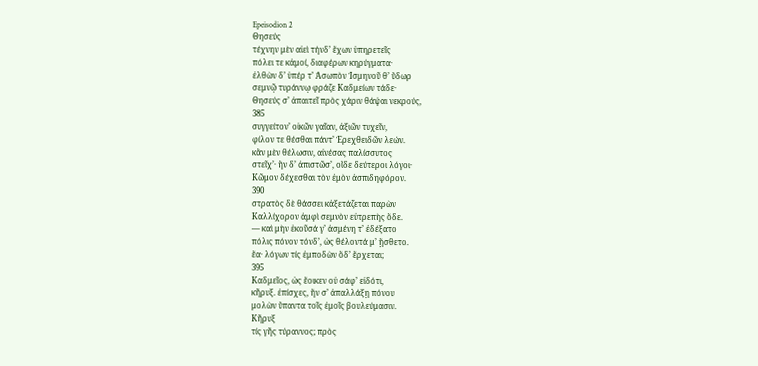Epeisodion 2
Θησεύς
τέχνην μὲν αἰεὶ τήνδʼ ἔχων ὑπηρετεῖς
πόλει τε κἀμοί, διαφέρων κηρύγματα·
ἐλθὼν δʼ ὑπέρ τʼ Ἀσωπὸν Ἰσμηνοῦ θʼ ὕδωρ
σεμνῷ τυράννῳ φράζε Καδμείων τάδε·
Θησεύς σʼ ἀπαιτεῖ πρὸς χάριν θάψαι νεκρούς,
385
συγγείτονʼ οἰκῶν γαῖαν, ἀξιῶν τυχεῖν,
φίλον τε θέσθαι πάντʼ Ἐρεχθειδῶν λεών.
κἂν μὲν θέλωσιν, αἰνέσας παλίσσυτος
στεῖχʼ· ἢν δʼ ἀπιστῶσʼ, οἵδε δεύτεροι λόγοι·
Κῶμον δέχεσθαι τὸν ἐμὸν ἀσπιδηφόρον.
390
στρατὸς δὲ θάσσει κἀξετάζεται παρὼν
Καλλίχορον ἀμφὶ σεμνὸν εὐτρεπὴς ὅδε.
— καὶ μὴν ἑκοῦσά γʼ ἀσμένη τʼ ἐδέξατο
πόλις πόνον τόνδʼ, ὡς θέλοντά μʼ ᾔσθετο.
ἔα· λόγων τίς ἐμποδὼν ὅδʼ ἔρχεται;
395
Καδμεῖος, ὡς ἔοικεν οὐ σάφʼ εἰδότι,
κῆρυξ. ἐπίσχες, ἤν σʼ ἀπαλλάξῃ πόνου
μολὼν ὕπαντα τοῖς ἐμοῖς βουλεύμασιν.
Κῆρυξ
τίς γῆς τύραννος; πρὸς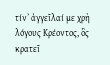τίνʼ ἀγγεῖλαί με χρὴ
λόγους Κρέοντος, ὃς κρατεῖ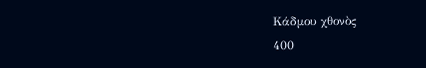Κάδμου χθονὸς
400